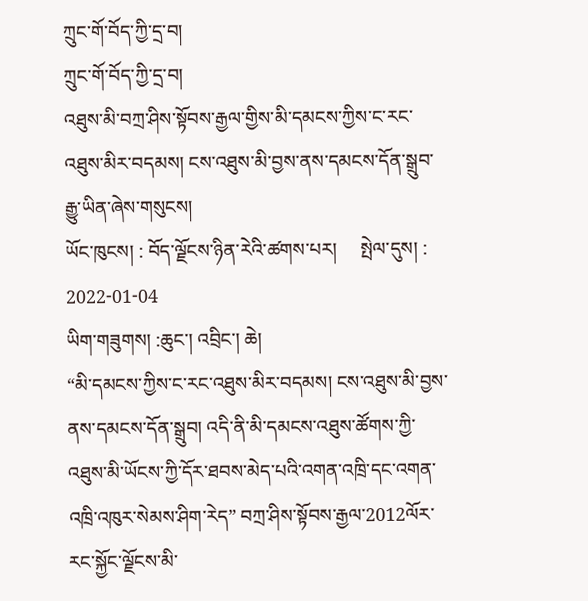ཀྲུང་གོ་བོད་ཀྱི་དྲ་བ།
ཀྲུང་གོ་བོད་ཀྱི་དྲ་བ།
འཐུས་མི་བཀྲ་ཤིས་སྟོབས་རྒྱལ་གྱིས་མི་དམངས་ཀྱིས་ང་རང་འཐུས་མིར་བདམས། ངས་འཐུས་མི་བྱས་ནས་དམངས་དོན་སྒྲུབ་རྒྱུ་ཡིན་ཞེས་གསུངས།
ཡོང་ཁུངས། : བོད་ལྗོངས་ཉིན་རེའི་ཚགས་པར།     སྤེལ་དུས། : 2022-01-04
ཡིག་གཟུགས། :ཆུང་། འབྲིང་། ཆེ།
“མི་དམངས་ཀྱིས་ང་རང་འཐུས་མིར་བདམས། ངས་འཐུས་མི་བྱས་ནས་དམངས་དོན་སྒྲུབ། འདི་ནི་མི་དམངས་འཐུས་ཚོགས་ཀྱི་འཐུས་མི་ཡོངས་ཀྱི་དོར་ཐབས་མེད་པའི་འགན་འཁྲི་དང་འགན་འཁྲི་འཁུར་སེམས་ཤིག་རེད” བཀྲ་ཤིས་སྟོབས་རྒྱལ་2012ལོར་རང་སྐྱོང་ལྗོངས་མི་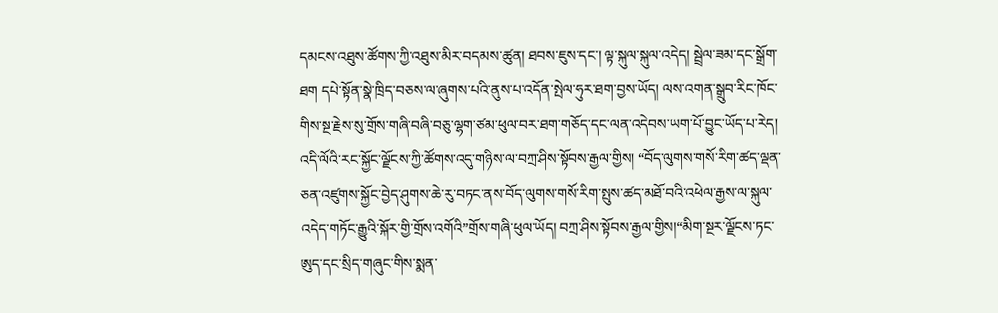དམངས་འཐུས་ཚོགས་ཀྱི་འཐུས་མིར་བདམས་ཚུན། ཐབས་ཇུས་དང་། ལྟ་སྐུལ་སྐུལ་འདེད། སྦྲེལ་ཟམ་དང་སྒྲོག་ཐག དཔེ་སྟོན་སྣེ་ཁྲིད་བཅས་ལ་ཞུགས་པའི་ནུས་པ་འདོན་སྤེལ་ཧུར་ཐག་བྱས་ཡོད། ལས་འགན་སྒྲུབ་རིང་ཁོང་གིས་སྔ་རྗེས་སུ་གྲོས་གཞི་བཞི་བཅུ་ལྷག་ཙམ་ཕུལ་བར་ཐག་གཅོད་དང་ལན་འདེབས་ཡག་པོ་བྱུང་ཡོད་པ་རེད།
འདི་ལོའི་རང་སྐྱོང་ལྗོངས་ཀྱི་ཚོགས་འདུ་གཉིས་ལ་བཀྲ་ཤིས་སྟོབས་རྒྱལ་གྱིས། “བོད་ལུགས་གསོ་རིག་ཚད་ལྡན་ཅན་འཛུགས་སྐྱོང་བྱེད་ཤུགས་ཆེ་རུ་བཏང་ནས་བོད་ལུགས་གསོ་རིག་སྤུས་ཚད་མཐོ་བའི་འཕེལ་རྒྱས་ལ་སྐུལ་འདེད་གཏོང་རྒྱུའི་སྐོར་གྱི་གྲོས་འགོའི”གྲོས་གཞི་ཕུལ་ཡོད། བཀྲ་ཤིས་སྟོབས་རྒྱལ་གྱིས།“མིག་སྔར་ལྗོངས་ཏང་ཨུད་དང་སྲིད་གཞུང་གིས་སྨན་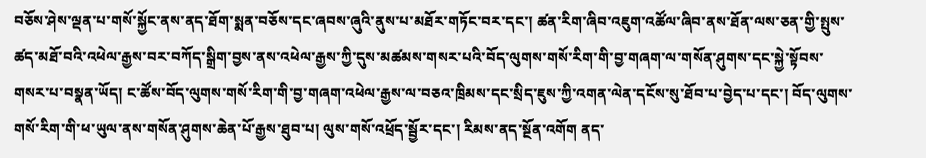བཅོས་ཤེས་ལྡན་པ་གསོ་སྐྱོང་ནས་ནད་ཐོག་སྨན་བཅོས་དང་ཞབས་ཞུའི་ནུས་པ་མཐོར་གཏོང་བར་དང་། ཚན་རིག་ཞིབ་འཇུག་འཚོལ་ཞིབ་ནས་ཐོན་ལས་ཅན་གྱི་སྤུས་ཚད་མཐོ་བའི་འཕེལ་རྒྱས་བར་བཀོད་སྒྲིག་བྱས་ནས་འཕེལ་རྒྱས་ཀྱི་དུས་མཚམས་གསར་པའི་བོད་ལུགས་གསོ་རིག་གི་བྱ་གཞག་ལ་གསོན་ཤུགས་དང་སྐྱེ་སྟོབས་གསར་པ་བསྣན་ཡོད། ང་ཚོས་བོད་ལུགས་གསོ་རིག་གི་བྱ་གཞག་འཕེལ་རྒྱས་ལ་བཅའ་ཁྲིམས་དང་སྲིད་ཇུས་ཀྱི་འགན་ལེན་དངོས་སུ་ཐོབ་པ་བྱེད་པ་དང་། བོད་ལུགས་གསོ་རིག་གི་ཕ་ཡུལ་ནས་གསོན་ཤུགས་ཆེན་པོ་རྒྱས་ཐུབ་པ། ལུས་གསོ་འཕྲོད་སྦྱོར་དང་། རིམས་ནད་སྔོན་འགོག ནད་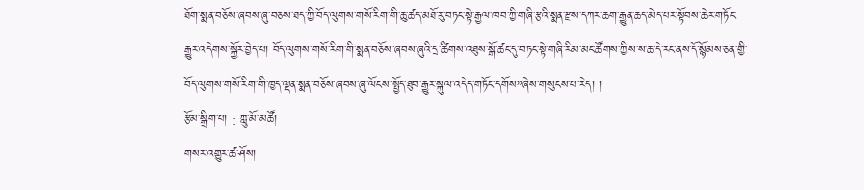ཐོག་སྨན་བཅོས་ཞབས་ཞུ་བཅས་ཐད་ཀྱི་བོད་ལུགས་གསོ་རིག་གི་ཆུ་ཚད་མཐོ་རུ་བཏང་སྟེ་རྒྱལ་ཁབ་ཀྱི་གཞི་རྩའི་སྨན་རྫས་དཀར་ཆག་རྒྱུན་ཆད་མེད་པར་སྟོབས་ཆེར་གཏོང་རྒྱུར་འདེགས་སྐྱོར་བྱེད་པ། བོད་ལུགས་གསོ་རིག་གི་སྨན་བཅོས་ཞབས་ཞུའི་དྲ་ཚིགས་འཐུས་སྒོ་ཚང་དུ་བཏང་སྟེ་གཞི་རིམ་མང་ཚོགས་ཀྱིས་ས་ཆ་དེ་རང་ནས་དོ་སྙོམས་ཅན་གྱི་བོད་ལུགས་གསོ་རིག་གི་ཁྱད་ལྡན་སྨན་བཅོས་ཞབས་ཞུ་ལོངས་སྤྱོད་ཐུབ་རྒྱུར་སྐུལ་འདེད་གཏོང་དགོས”ཞེས་གསུངས་པ་རེད། །
རྩོམ་སྒྲིག་པ། : ཀླུ་མོ་མཚོ།
གསར་འགྱུར་ཚ་ཤོས།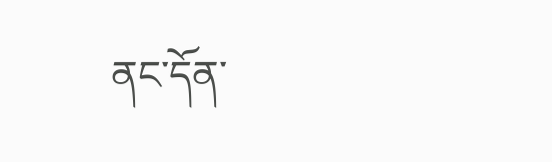ནང་དོན་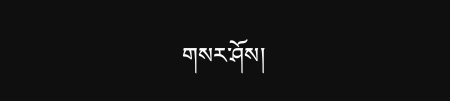གསར་ཤོས།